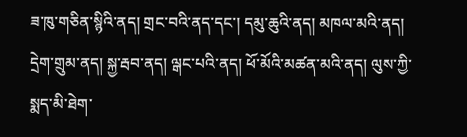ཟ་ཁུ་གཅིན་སྙིའི་ནད། གྲང་བའི་ནད་དང་། དམུ་ཆུའི་ནད། མཁལ་མའི་ནད། དྲེག་གྲུམ་ནད། སྐྱ་རྦབ་ནད། ལྒང་པའི་ནད། ཕོ་མོའི་མཚན་མའི་ནད། ལུས་ཀྱི་སྨད་མི་ཐེག་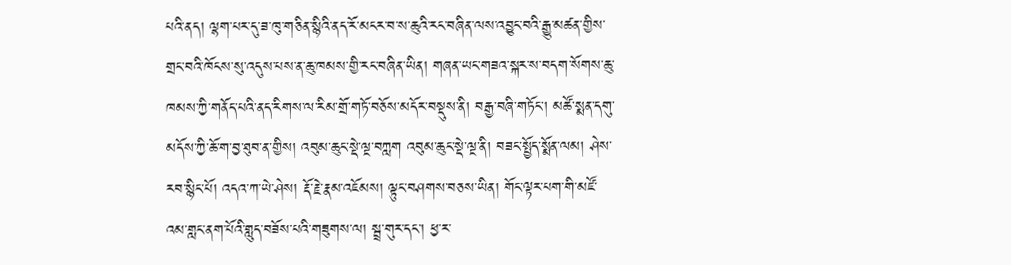པའི་ནད། ལྷག་པར་དུ་ཟ་ཁུ་གཅིན་སྙིའི་ནད་རོ་མངར་བ་ས་ཆུའི་རང་བཞིན་ལས་འབྱུང་བའི་རྒྱུ་མཚན་གྱིས་གྲང་བའི་ཁོངས་སུ་འདུས་པས་ན་ཆུ་ཁམས་གྱི་རང་བཞིན་ཡིན། གཞན་ཡང་གཟའ་སྐར་ས་བདག་སོགས་ཆུ་ཁམས་ཀྱི་གནོད་པའི་ནད་རིགས་ལ་རིམ་གྲོ་གཏོ་བཅོས་མདོར་བསྡུས་ནི། བརྒྱ་བཞི་གཏོང་། མཚོ་སྨན་དགུ་མདོས་ཀྱི་ཆོ་ག་བྱ་ཐུབ་ན་གྱིས། འབུམ་ཆུང་སྡེ་ལྔ་བཀླག འབུམ་ཆུང་སྡེ་ལྔ་ནི། བཟང་སྤྱོད་སྨོན་ལམ། ཤེས་རབ་སྙིང་པོ། འདའ་ཀ་ཡེ་ཤེས། རྡོ་རྗེ་རྣམ་འཇོམས། ལྟུང་བཤགས་བཅས་ཡིན། གོང་ལྟར་པག་གི་མཛོ་འམ་གླང་ནག་པོའི་གླུད་བཟོས་པའི་གཟུགས་ལ། སྦྲ་གུར་དང་། ཕྱ་ར་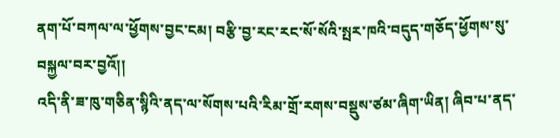ནག་པོ་བཀལ་ལ་ཕྱོགས་བྱང་ངམ། བརྩི་བྱ་རང་རང་སོ་སོའི་སྤར་ཁའི་བདུད་གཅོད་ཕྱོགས་སུ་བསྐྱལ་བར་བྱའོ།།
འདི་ནི་ཟ་ཁུ་གཅིན་སྙིའི་ནད་ལ་སོགས་པའི་རིམ་གྲོ་རགས་བསྡུས་ཙམ་ཞིག་ཡིན། ཞིབ་པ་ནད་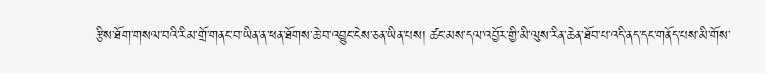རྩིས་ཐོག་གསལ་བའི་རིམ་གྲོ་གནང་བ་ཡིན་ན་ཕན་ཐོགས་ཆེ་བ་འབྱུང་ངེས་ཅན་ཡིན་པས། ཚང་མས་དལ་འབྱོར་གྱི་མི་ལུས་རིན་ཆེན་ཐོབ་པ་འདི་ནད་དང་གནོད་པས་མི་གོས་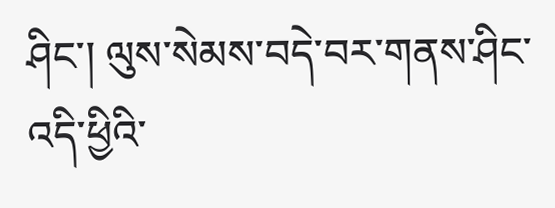ཤིང་། ལུས་སེམས་བདེ་བར་གནས་ཤིང་འདི་ཕྱིའི་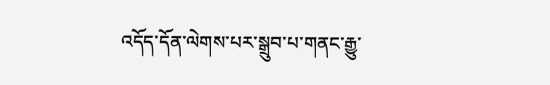འདོད་དོན་ལེགས་པར་སྒྲུབ་པ་གནང་རྒྱུ་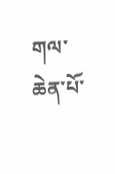གལ་ཆེན་པོ་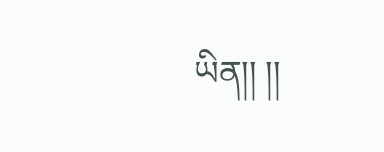ཡིན།། །།